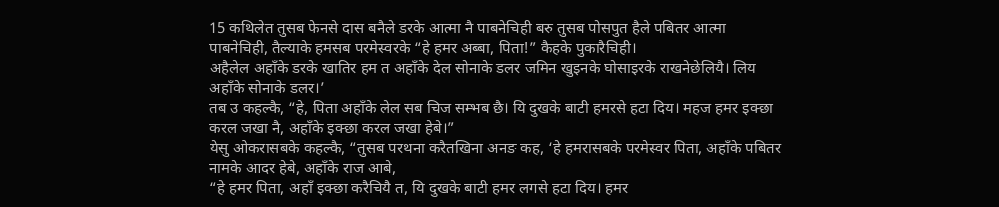15 कथिलेत तुसब फेनसे दास बनैले डरके आत्मा नै पाबनेचिही बरु तुसब पोसपुत हैले पबितर आत्मा पाबनेचिही, तैल्याके हमसब परमेस्वरके “हे हमर अब्बा, पिता!” कैहके पुकारैचिही।
अहैलेल अहाँके डरके खातिर हम त अहाँके देल सोनाके डलर जमिन खुइनके घोसाइरके राखनेछेलियै। लिय अहाँके सोनाके डलर।’
तब उ कहल्कै, “हे, पिता अहाँके लेल सब चिज सम्भब छै। यि दुखके बाटी हमरसे हटा दिय। महज हमर इक्छा करल जखा नै, अहाँके इक्छा करल जखा हेबे।”
येसु ओकरासबके कहल्कै, “तुसब परथना करैतखिना अनङ कह, ‘हे हमरासबके परमेस्वर पिता, अहाँके पबितर नामके आदर हेबे, अहाँके राज आबे,
“हे हमर पिता, अहाँ इक्छा करैचियै त, यि दुखके बाटी हमर लगसे हटा दिय। हमर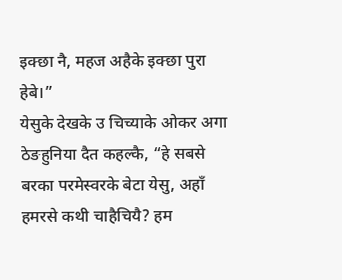इक्छा नै, महज अहैके इक्छा पुरा हेबे।”
येसुके देखके उ चिच्याके ओकर अगा ठेङहुनिया दैत कहल्कै, “हे सबसे बरका परमेस्वरके बेटा येसु, अहाँ हमरसे कथी चाहैचियै? हम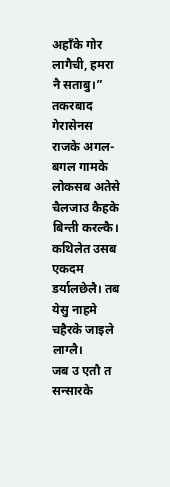अहाँके गोर लागैची, हमरा नै सताबु।”
तकरबाद गेरासेनस राजके अगल-बगल गामके लोकसब अतेसे चैलजाउ कैहके बिन्ती करल्कै। कथिलेत उसब एकदम डर्यालछेलै। तब येसु नाहमे चहैरके जाइले लाग्लै।
जब उ एतौ त सन्सारके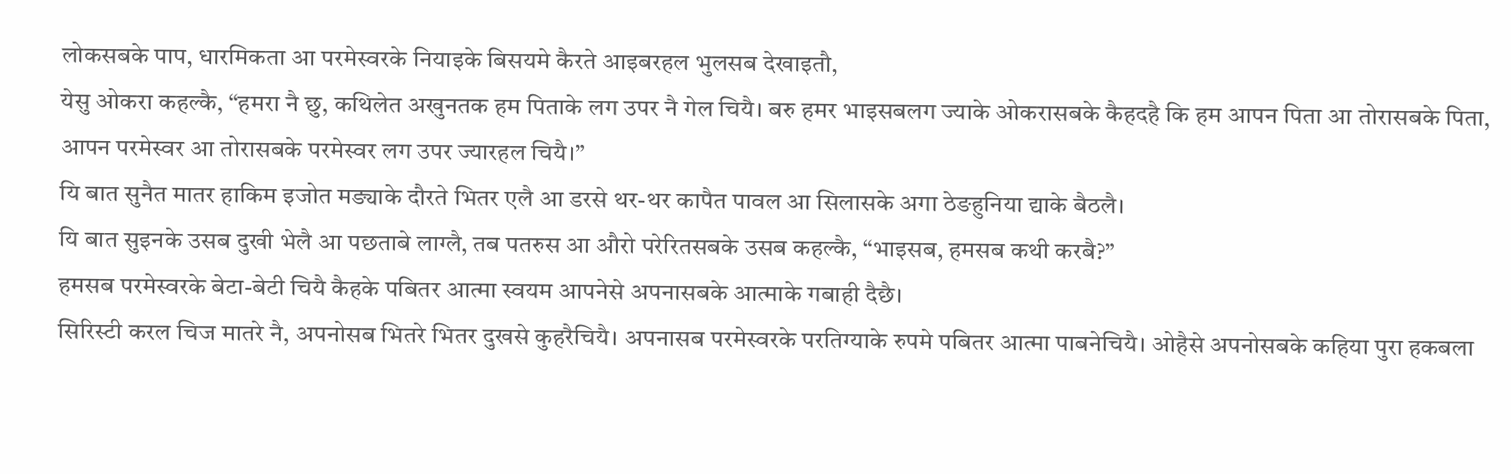लोकसबके पाप, धारमिकता आ परमेस्वरके नियाइके बिसयमे कैरते आइबरहल भुलसब देखाइतौ,
येसु ओकरा कहल्कै, “हमरा नै छु, कथिलेत अखुनतक हम पिताके लग उपर नै गेल चियै। बरु हमर भाइसबलग ज्याके ओकरासबके कैहदहै कि हम आपन पिता आ तोरासबके पिता, आपन परमेस्वर आ तोरासबके परमेस्वर लग उपर ज्यारहल चियै।”
यि बात सुनैत मातर हाकिम इजोत मङ्याके दौरते भितर एलै आ डरसे थर-थर कापैत पावल आ सिलासके अगा ठेङहुनिया द्याके बैठलै।
यि बात सुइनके उसब दुखी भेलै आ पछताबे लाग्लै, तब पतरुस आ औरो परेरितसबके उसब कहल्कै, “भाइसब, हमसब कथी करबै?”
हमसब परमेस्वरके बेटा-बेटी चियै कैहके पबितर आत्मा स्वयम आपनेसे अपनासबके आत्माके गबाही दैछै।
सिरिस्टी करल चिज मातरे नै, अपनोसब भितरे भितर दुखसे कुहरैचियै। अपनासब परमेस्वरके परतिग्याके रुपमे पबितर आत्मा पाबनेचियै। ओहैसे अपनोसबके कहिया पुरा हकबला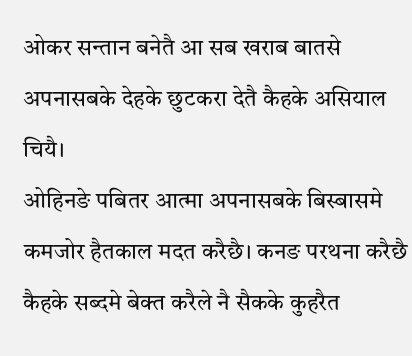ओकर सन्तान बनेतै आ सब खराब बातसे अपनासबके देहके छुटकरा देतै कैहके असियाल चियै।
ओहिनङे पबितर आत्मा अपनासबके बिस्बासमे कमजोर हैतकाल मदत करैछै। कनङ परथना करैछै कैहके सब्दमे बेक्त करैले नै सैकके कुहरैत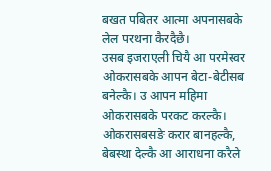बखत पबितर आत्मा अपनासबके लेल परथना कैरदैछै।
उसब इजराएली चियै आ परमेस्वर ओकरासबके आपन बेटा-बेटीसब बनेल्कै। उ आपन महिमा ओकरासबके परकट करल्कै। ओकरासबसङे करार बानहल्कै, बेबस्था देल्कै आ आराधना करैले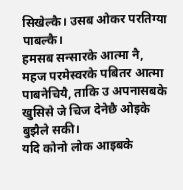सिखेल्कै। उसब ओकर परतिग्या पाबल्कै।
हमसब सन्सारके आत्मा नै, महज परमेस्वरके पबितर आत्मा पाबनेचियै, ताकि उ अपनासबके खुसिसे जे चिज देनेछै ओइके बुझैले सकी।
यदि कोनो लोक आइबके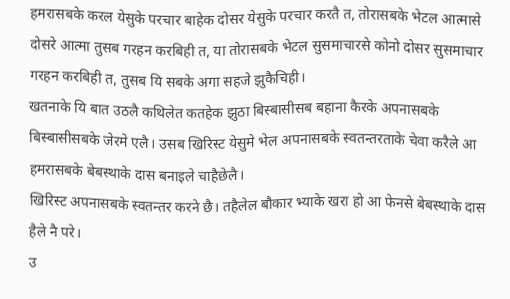हमरासबके करल येसुके परचार बाहेक दोसर येसुके परचार करतै त, तोरासबके भेटल आत्मासे दोसरे आत्मा तुसब गरहन करबिही त, या तोरासबके भेटल सुसमाचारसे कोनो दोसर सुसमाचार गरहन करबिही त, तुसब यि सबके अगा सहजे झुकैचिही।
खतनाके यि बात उठलै कथिलेत कतहेक झुठा बिस्बासीसब बहाना कैरके अपनासबके बिस्बासीसबके जेरमे एलै। उसब खिरिस्ट येसुमे भेल अपनासबके स्वतन्तरताके चेवा करैले आ हमरासबके बेबस्थाके दास बनाइले चाहैछेलै।
खिरिस्ट अपनासबके स्वतन्तर करने छै। तहैलेल बौकार भ्याके खरा हो आ फेनसे बेबस्थाके दास हैले नै परे।
उ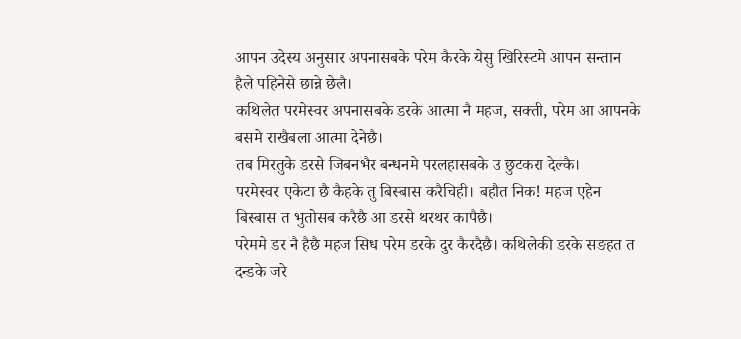आपन उदेस्य अनुसार अपनासबके परेम कैरके येसु खिरिस्टमे आपन सन्तान हैले पहिनेसे छान्ने छेलै।
कथिलेत परमेस्वर अपनासबके डरके आत्मा नै महज, सक्ती, परेम आ आपनके बसमे राखैबला आत्मा देनेछै।
तब मिरतुके डरसे जिबनभैर बन्धनमे परलहासबके उ छुटकरा देल्कै।
परमेस्वर एकेटा छै कैहके तु बिस्बास करैचिही। बहौत निक! महज एहेन बिस्बास त भुतोसब करैछै आ डरसे थरथर कापैछै।
परेममे डर नै हैछै महज सिध परेम डरके दुर कैरदैछै। कथिलेकी डरके सङहत त दन्डके जरे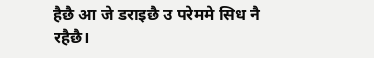हैछै आ जे डराइछै उ परेममे सिध नै रहैछै।